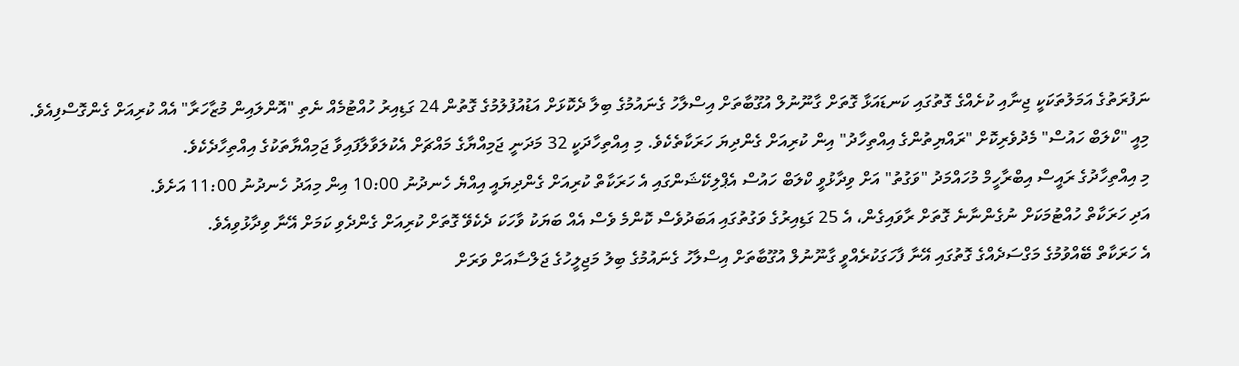ނަފުރަތުގެ އަމަލުތަކަކީ ޖިނާއި ކުށެއްގެ ގޮތުގައި ކަނޑައަޅާ ގޮތަށް ގާނޫނުލް އުގޫބާތަށް އިސްލާހު ގެނައުމުގެ ބިލާ ދެކޮޅަށް އަޑުއުފުލުމުގެ ގޮތުން 24 ގަޑިއިރު ހުއްޓުމެއް ނެތި "އޮންލައިން މުޒާހަރާ" އެއް ކުރިއަށް ގެންގޮސްފިއެވެ.
މިއީ "ކްލަބް ހައުސް" މެދުވެރިކޮށް "ރައްޔިތުންގެ އިއްތިހާދު" އިން ކުރިއަށް ގެންދިޔަ ހަރަކާތެކެވެ. މި އިއްތިހާދަކީ 32 މަދަނީ ޖަމިއްޔާގެ މައްޗަށް އެކުލަވާލާފައިވާ ޖަމިއްޔާތަކުގެ އިއްތިހާދެކެވެ.
މި އިއްތިހާދުގެ ރައީސް އިބްރާހީމް މުހައްމަދު "ވަގުތު" އަށް ވިދާޅުވީ ކްލަބް ހައުސް އެޕްލިކޭޝަންގައި އެ ހަރަކާތް ކުރިއަށް ގެންދިޔައީ އިއްޔެ ހެނދުނު 10:00 އިން މިއަދު ހެނދުނު 11:00 އަށެވެ.
އަދި ހަރަކާތް ހުއްޓުމަކަށް ނުގެންނާނެ ގޮތަށް ރާވައިގެން، އެ 25 ގަޑިއިރުގެ ވަގުތުގައި އަބަދުވެސް ކޮންމެ ވެސް އެއް ބަޔަކު ވާހަކަ ދެކެވޭ ގޮތަށް ކުރިއަށް ގެންދެވި ކަމަށް އޭނާ ވިދާޅުވިއެވެ.
އެ ހަރަކާތް ބޭއްވުމުގެ މަގްސަދެއްގެ ގޮތުގައި އޭނާ ފާހަގަކުރެއްވީ ގާނޫނުލް އުގޫބާތަށް އިސްލާހު ގެނައުމުގެ ބިލު މަޖިލީހުގެ ޖަލްސާއަށް ވަރަށް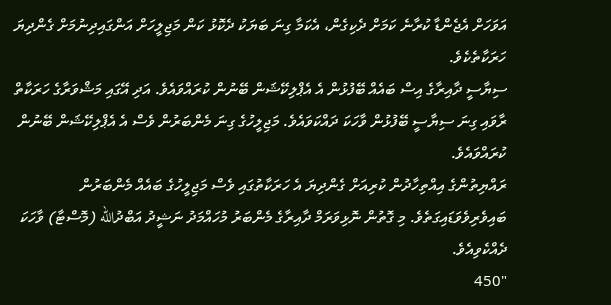އަވަހަށް އެޖެންޑާ ކުރާނެ ކަމަށް ދެކިގެން، އެކަމާ ގިނަ ބަޔަކު ދެކޮޅު ކަން މަޖިލީހަށް އަންގައިދިނުމަށް ގެންދިޔަ ހަރަކާތެކެވެ.
ސިޔާސީ ދާއިރާގެ އިސް ބައެއް ބޭފުޅުން އެ އެޕްލިކޭޝަން ބޭނުން ކުރައްވައެވެ. އަދި އޭގައި މަޝްވަރާގެ ހަރަކާތް ރާވައި ގިނަ ސިޔާސީ ބޭފުޅުން ވާހަކަ ދައްކަވައެވެ. މަޖިލީހުގެ ގިނަ މެންބަރުން ވެސް އެ އެޕްލިކޭޝަން ބޭނުން ކުރައްވައެވެ.
ރައްޔިތުންގެ އިއްތިހާދުން ކުރިއަށް ގެންދިޔަ އެ ހަރަކާތުގައި ވެސް މަޖިލީހުގެ ބައެއް މެންބަރުން ބައިވެރިވެވަޑައިގަތެވެ. މި ގޮތުން ނޮޅިވަރަމް ދާއިރާގެ މެންބަރު މުހައްމަދު ނަޝީދު އަބްދުالله (މޮސްޓާ) ވާހަކަ ދެއްކެވިއެވެ.
"450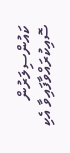ކައުންސިލަރުން ސޮއިކުރައްވާފައިވާ އެކި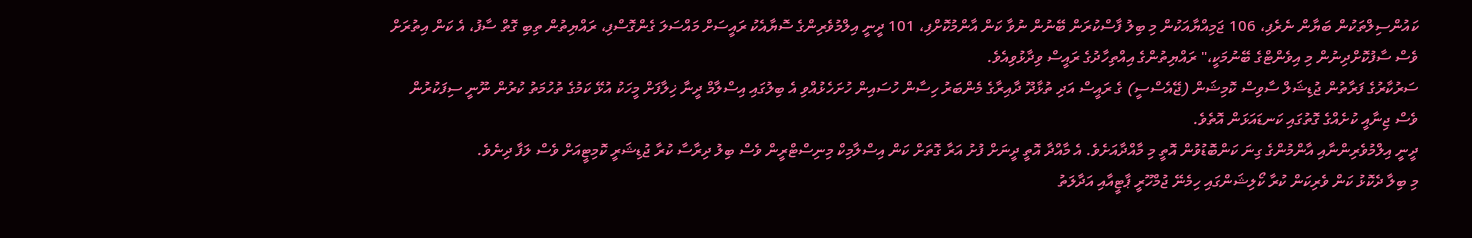ކައުންސިލްތަކުން ބަޔާން ނެރެފި، 106 ޖަމިއްޔާއަކުން މި ބިލު ފާސްކުރަން ބޭނުން ނުވާ ކަން އާންމުކޮށްފި، 101 ދީނީ އިލްމުވެރިންގެ ސޮޔާއެކު ރައީސަށް މައްސަލަ ގެންގޮސްފި، ރައްޔިތުން ތިބި ގޮތް ސާފު، އެ ކަން އިތުރަށް ވެސް ސާފުކޮށްދިނުން މި އިވެންޓްގެ ބޭނުމަކީ،" ރައްޔިތުންގެ އިއްތިހާދުގެ ރައީސް ވިދާޅުވިއެވެ.
ސަރުކާރުގެ ފަރާތުން ޖުޑިޝަލް ސާވިސް ކޮމިޝަން (ޖޭއެސްސީ) ގެ ރައީސް އަދި ތުޅާދޫ ދާއިރާގެ މެންބަރު ހިސާން ހުސައިން ހުށަހެޅުއްވި އެ ބިލުގައި އިސްލާމް ދީނާ ޚިލާފަށް މީހަކު އުޅޭ ކަމުގެ ތުހުމަތު ކުރުން ނޫނީ ސިފަކުރުން ވެސް ޖިނާއީ ކުށެއްގެ ގޮތުގައި ކަނޑައަޅަން އޮތެވެ.
ދީނީ އިލްމުވެރިންނާއި އާންމުންގެ ގިނަ ކަންބޮޑުވުން އޮތީ މި މާއްދާއަށެވެ. އެ މާއްދާ އޮތީ ދީނަށް ފުށު އަރާ ގޮތަށް ކަން އިސްލާމިކް މިނިސްޓްރީން ވެސް ބިލު ދިރާސާ ކުރާ ޖުޑިޝަރީ ކޮމިޓީއަށް ވެސް ލަފާ ދިނެވެ.
މި ބިލާ ދެކޮޅު ކަން ވެރިކަން ކުރާ ކޯލިޝަންގައި ހިމެނޭ ޖުމްހޫރީ ޕާޓީއާއި އަދާލަތު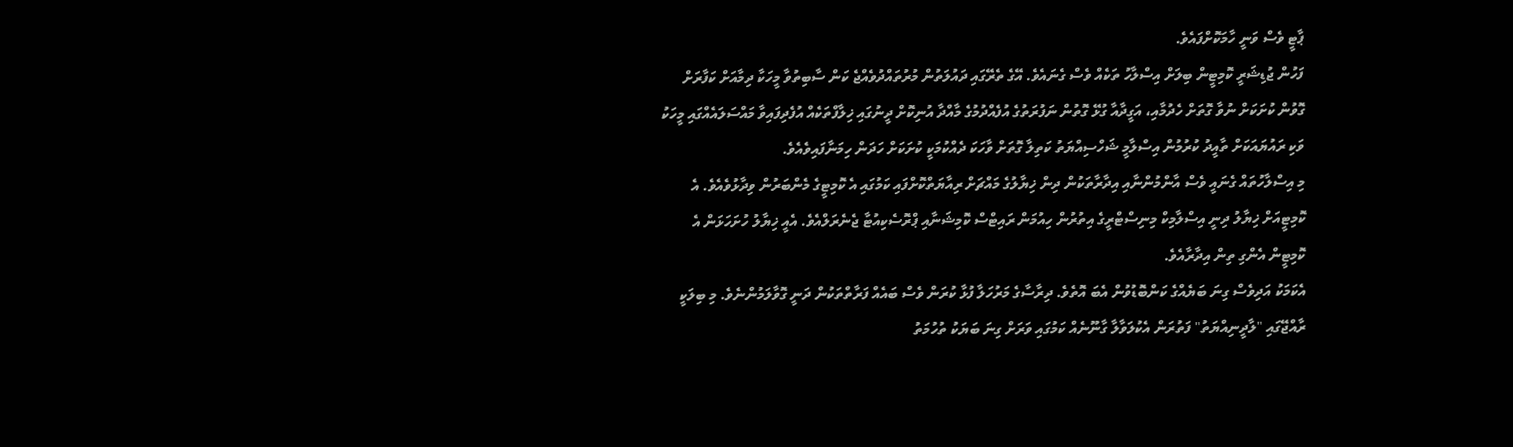ޕާޓީ ވެސް ވަނީ ހާމަކޮށްފައެވެ.
ފަހުން ޖުޑިޝަރީ ކޮމިޓީން ބިލަށް އިސްލާހު ތަކެއް ވެސް ގެނައެވެ. އޭގެ ތެރޭގައި ދައުލަތުން މުރުތައްދުވެއްޖެ ކަން ސާބިތުވާ މީހަކާ ދިމާއަށް ކަފާރަށް ގޮވުން ކުށަކަށް ނުވާ ގޮތަށް ހެދުމާއި، އަގީދާއާ ގުޅޭ ގޮތުން ނަފުރަތުގެ އުފެއްދުމުގެ މާއްދާ އުނިކޮށް ދީނުގައި ޚިލާފްތަކެއް އުފެދިފައިވާ މައްސަލައެއްގައި މީހަކު ވަކި ރައުޔައަކަށް ތާއީދު ކުރުމުން އިސްލާމީ ޝަހްސިއްޔަތު ކަތިލާ ގޮތަށް ވާހަކަ ދެއްކުމަކީ ކުށަކަށް ހަދަން ހިމަނާފައިވެއެވެ.
މި އިސްލާހުތައް ގެނައީ ވެސް އާންމުންނާއި އިދާރާތަކުން ދިން ޚިޔާލުގެ މައްޗަށް ރިއާޔަތްކޮށްފައި ކަމުގައި އެ ކޮމިޓީގެ މެންބަރުން ވިދާޅުވެއެވެ. އެ ކޮމިޓީއަށް ޚިޔާލު ދިނީ އިސްލާމިކް މިނިސްޓްރީގެ އިތުރުން ހިއުމަން ރައިޓްސް ކޮމިޝަނާއި ޕްރޮސެކިއުޓާ ޖެނެރަލްއެވެ. އެއީ ޚިޔާލު ހުށަހަޅަން އެ ކޮމިޓީން އެންގި ތިން އިދާރާއެވެ.
އެކަމަކު އަދިވެސް ގިނަ ބަޔެއްގެ ކަންބޮޑުވުން އެބަ އޮތެވެ. ދިރާސާގެ މަރުހަލާ ފުޅާ ކުރަން ވެސް ބައެއް ފަރާތްތަކުން ދަނީ ގޮވާލަމުންނެވެ. މި ބިލަކީ ރާއްޖޭގައި "ލާދީނިއްޔަތު" ފަތުރަން އެކުލަވާލާ ގާނޫނެއް ކަމުގައި ވަރަށް ގިނަ ބަޔަކު ތުހުމަތު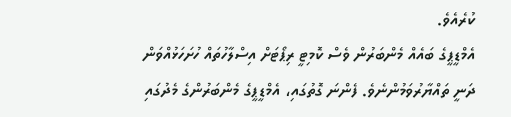ކުރެއެވެ.
އެމްޑީޕީގެ ބައެއް މެންބަރުން ވެސް ކޮމިޓީ ރިޕޯޓަށް އިސްލާހުތައް ހުށަހަޅުއްވަން ދަނީ ތައްޔާރުވަމުންނެވެ. ފެންނަ ގޮތުގައި، އެމްޑީޕީގެ މެންބަރުންގެ މެދުގައި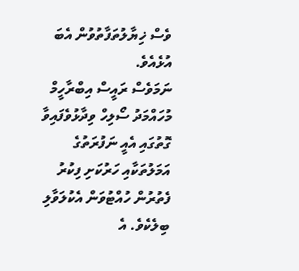ވެސް ޚިޔާލުތަފާތުވުން އެބަ އުޅެއެވެ.
ނަމަވެސް ރައީސް އިބްރާހީމް މުހައްމަދު ސޯލިހް ވިދާޅުވެފައިވާ ގޮތުގައި އެއީ ނަފުރަތުގެ އަމަލުތަކާއި ހަރުކަށި ފިކުރު ފެތުރުން ހުއްޓުވަން އެކުލަވާލި ބިލެކެވެ. އެ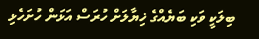ބިލަކީ ވަކި ބަޔެއްގެ ޚިޔާލަށް ހުރަސް އަޅަން ހުށަހެޅި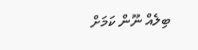ބިލެއް ނޫން ކަމަށް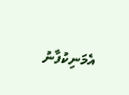އެމަނިކުފާނު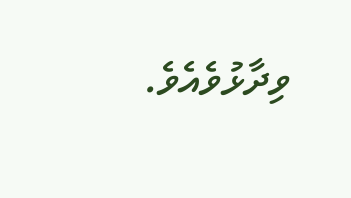ވިދާޅުވެއެވެ.